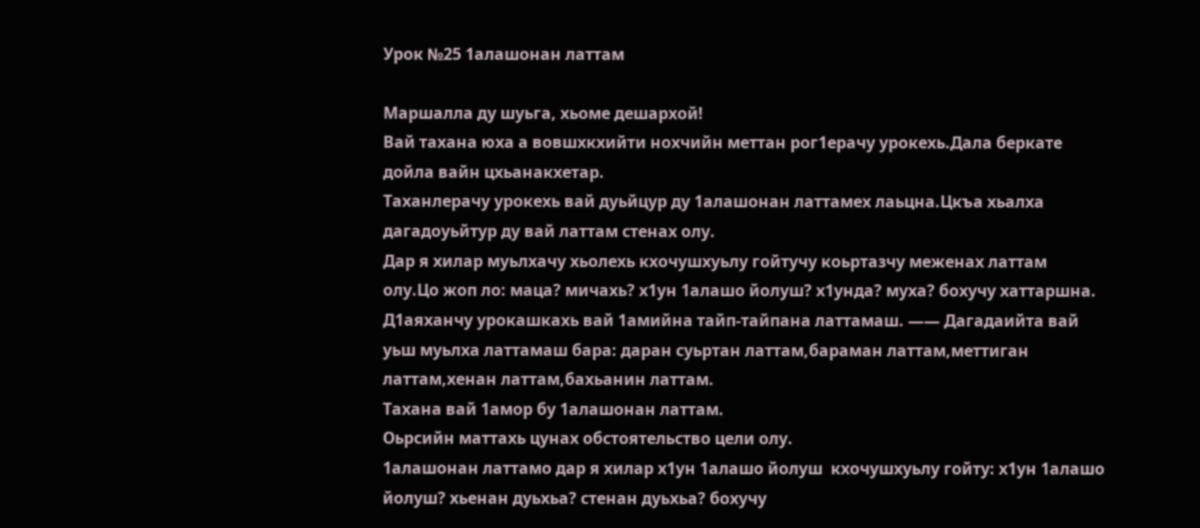Урок №25 1алашонан латтам

Маршалла ду шуьга, хьоме дешархой!
Вай тахана юха а вовшхкхийти нохчийн меттан рог1ерачу урокехь.Дала беркате дойла вайн цхьанакхетар.
Таханлерачу урокехь вай дуьйцур ду 1алашонан латтамех лаьцна.Цкъа хьалха дагадоуьйтур ду вай латтам стенах олу.
Дар я хилар муьлхачу хьолехь кхочушхуьлу гойтучу коьртазчу меженах латтам олу.Цо жоп ло: маца? мичахь? х1ун 1алашо йолуш? х1унда? муха? бохучу хаттаршна.
Д1аяханчу урокашкахь вай 1амийна тайп-тайпана латтамаш. —— Дагадаийта вай уьш муьлха латтамаш бара: даран суьртан латтам,бараман латтам,меттиган латтам,хенан латтам,бахьанин латтам.
Тахана вай 1амор бу 1алашонан латтам.
Оьрсийн маттахь цунах обстоятельство цели олу.
1алашонан латтамо дар я хилар х1ун 1алашо йолуш  кхочушхуьлу гойту: х1ун 1алашо йолуш? хьенан дуьхьа? стенан дуьхьа? бохучу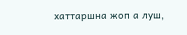хаттаршна жоп а луш,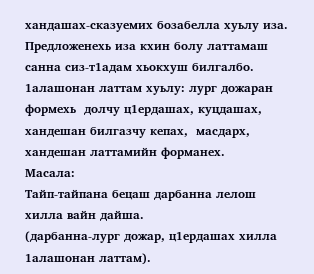хандашах-сказуемих бозабелла хуьлу иза.
Предложенехь иза кхин болу латтамаш санна сиз-т1адам хьокхуш билгалбо.
1алашонан латтам хуьлу: лург дожаран формехь  долчу ц1ердашах, куцдашах, хандешан билгазчу кепах,  масдарх, хандешан латтамийн форманех.
Масала:
Тайп-тайпана бецаш дарбанна лелош хилла вайн дайша.
(дарбанна-лург дожар, ц1ердашах хилла 1алашонан латтам).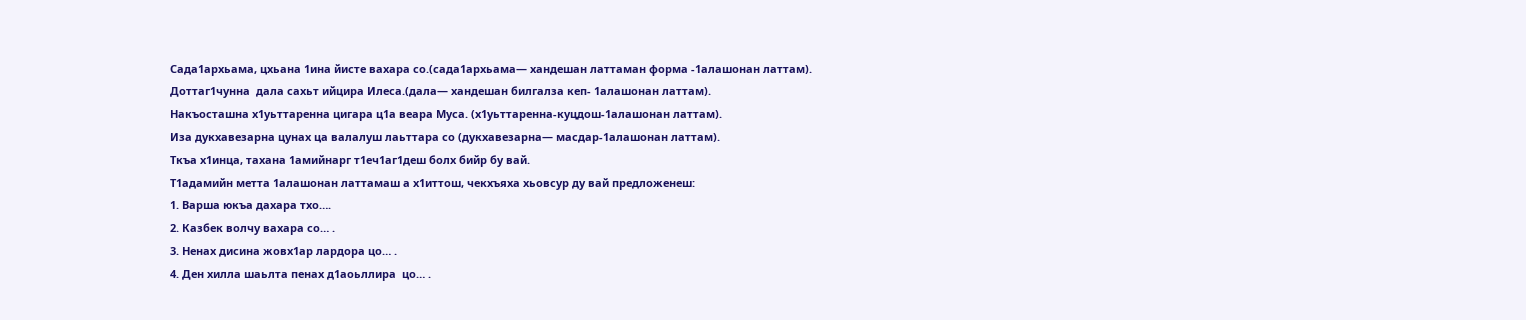Сада1архьама, цхьана 1ина йисте вахара со.(сада1архьама— хандешан латтаман форма -1алашонан латтам).
Доттаг1чунна  дала сахьт ийцира Илеса.(дала— хандешан билгалза кеп- 1алашонан латтам).
Накъосташна х1уьттаренна цигара ц1а веара Муса. (х1уьттаренна-куцдош-1алашонан латтам).
Иза дукхавезарна цунах ца валалуш лаьттара со (дукхавезарна— масдар-1алашонан латтам).
Ткъа х1инца, тахана 1амийнарг т1еч1аг1деш болх бийр бу вай.
Т1адамийн метта 1алашонан латтамаш а х1иттош, чекхъяха хьовсур ду вай предложенеш:
1. Варша юкъа дахара тхо….
2. Казбек волчу вахара со… .
3. Ненах дисина жовх1ар лардора цо… .
4. Ден хилла шаьлта пенах д1аоьллира  цо… .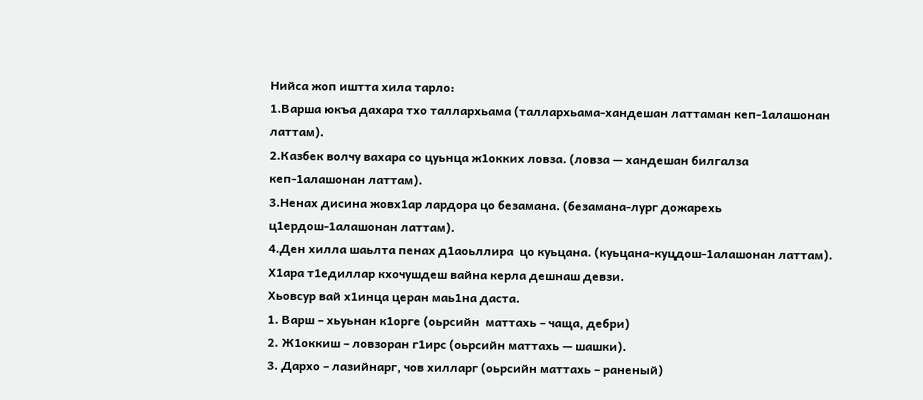Нийса жоп иштта хила тарло:
1.Варша юкъа дахара тхо таллархьама (таллархьама-хандешан латтаман кеп-1алашонан латтам).
2.Казбек волчу вахара со цуьнца ж1окких ловза. (ловза — хандешан билгалза кеп-1алашонан латтам).
3.Ненах дисина жовх1ар лардора цо безамана. (безамана-лург дожарехь ц1ердош-1алашонан латтам).
4.Ден хилла шаьлта пенах д1аоьллира  цо куьцана. (куьцана-куцдош-1алашонан латтам).
Х1ара т1едиллар кхочушдеш вайна керла дешнаш девзи.
Хьовсур вай х1инца церан маь1на даста.
1. Варш – хьуьнан к1орге (оьрсийн  маттахь – чаща, дебри)
2. Ж1оккиш – ловзоран г1ирс (оьрсийн маттахь — шашки).
3. Дархо – лазийнарг, чов хилларг (оьрсийн маттахь – раненый)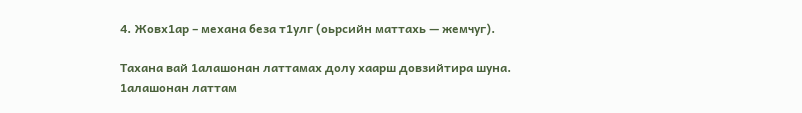4. Жовх1ар – механа беза т1улг (оьрсийн маттахь — жемчуг).

Тахана вай 1алашонан латтамах долу хаарш довзийтира шуна.
1алашонан латтам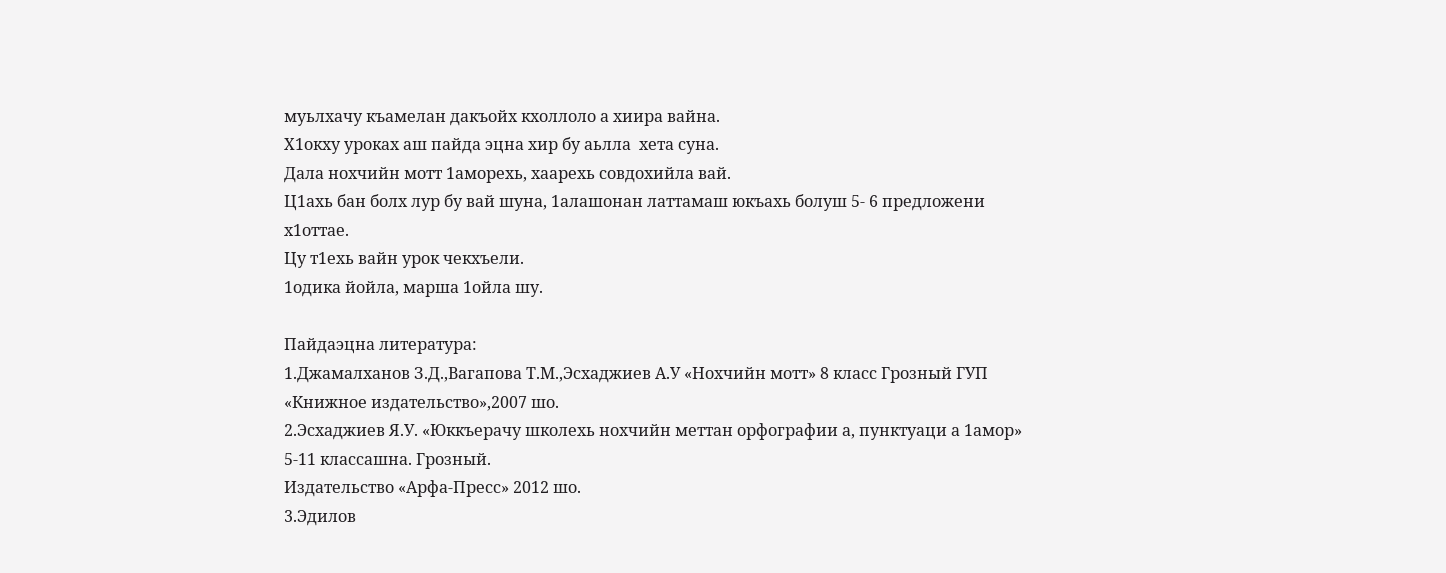муьлхачу къамелан дакъойх кхоллоло а хиира вайна.
Х1окху уроках аш пайда эцна хир бу аьлла  хета суна.
Дала нохчийн мотт 1аморехь, хаарехь совдохийла вай.
Ц1ахь бан болх лур бу вай шуна, 1алашонан латтамаш юкъахь болуш 5- 6 предложени х1оттае.
Цу т1ехь вайн урок чекхъели.
1одика йойла, марша 1ойла шу.

Пайдаэцна литература:
1.Джамалханов З.Д.,Вагапова Т.М.,Эсхаджиев А.У «Нохчийн мотт» 8 класс Грозный ГУП «Книжное издательство»,2007 шо.
2.Эсхаджиев Я.У. «Юккъерачу школехь нохчийн меттан орфографии а, пунктуаци а 1амор» 5-11 классашна. Грозный.
Издательство «Арфа-Пресс» 2012 шо.
3.Эдилов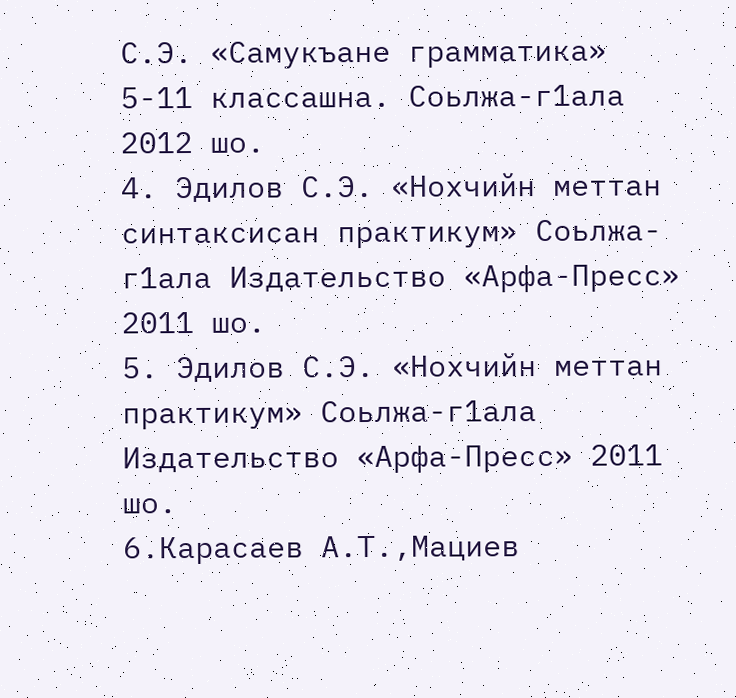С.Э. «Самукъане грамматика» 5-11 классашна. Соьлжа-г1ала 2012 шо.
4. Эдилов С.Э. «Нохчийн меттан синтаксисан практикум» Соьлжа-г1ала Издательство «Арфа-Пресс» 2011 шо.
5. Эдилов С.Э. «Нохчийн меттан практикум» Соьлжа-г1ала Издательство «Арфа-Пресс» 2011 шо.
6.Карасаев А.Т.,Мациев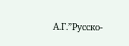А.Г.”Русско-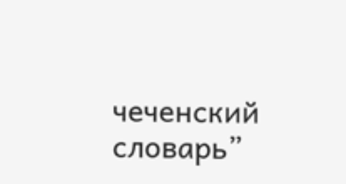чеченский словарь”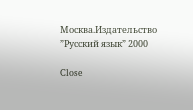Москва.Издательство ”Русский язык” 2000

Close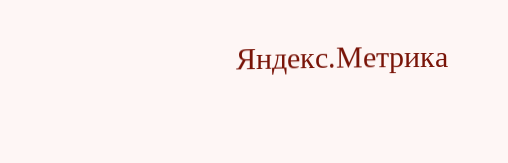Яндекс.Метрика